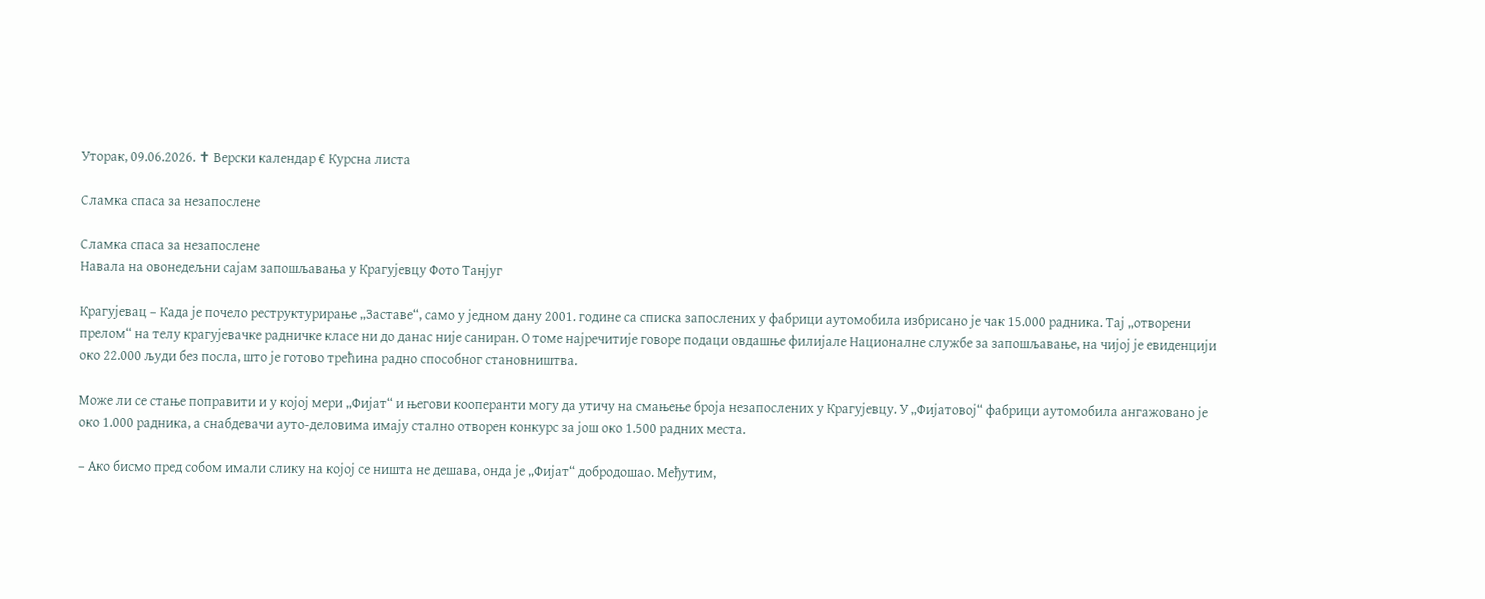Уторак, 09.06.2026. ✝ Верски календар € Курсна листа

Сламка спаса за незапослене

Сламка спаса за незапослене
Навала на овонедељни сајам запошљавања у Крагујевцу Фото Танјуг

Крагујевац – Када је почело реструктурирање „Заставе“, само у једном дану 2001. године са списка запослених у фабрици аутомобила избрисано је чак 15.000 радника. Тај „отворени прелом“ на телу крагујевачке радничке класе ни до данас није саниран. О томе најречитије говоре подаци овдашње филијале Националне службе за запошљавање, на чијој је евиденцији око 22.000 људи без посла, што је готово трећина радно способног становништва.

Може ли се стање поправити и у којој мери „Фијат“ и његови кооперанти могу да утичу на смањење броја незапослених у Крагујевцу. У „Фијатовој“ фабрици аутомобила ангажовано је око 1.000 радника, а снабдевачи ауто-деловима имају стално отворен конкурс за још око 1.500 радних места.

– Ако бисмо пред собом имали слику на којој се ништа не дешава, онда је „Фијат“ добродошао. Међутим,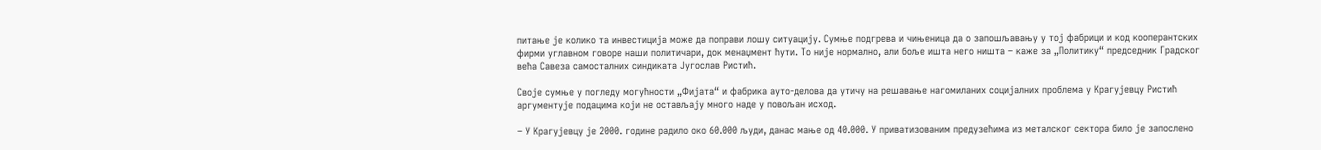питање је колико та инвестиција може да поправи лошу ситуацију. Сумње подгрева и чињеница да о запошљавању у тој фабрици и код кооперантских фирми углавном говоре наши политичари, док менаџмент ћути. То није нормално, али боље ишта него ништа – каже за „Политику“ председник Градског већа Савеза самосталних синдиката Југослав Ристић.

Своје сумње у погледу могућности „Фијата“ и фабрика ауто-делова да утичу на решавање нагомиланих социјалних проблема у Крагујевцу Ристић аргументује подацима који не остављају много наде у повољан исход.

– У Крагујевцу је 2000. године радило око 60.000 људи, данас мање од 40.000. У приватизованим предузећима из металског сектора било је запослено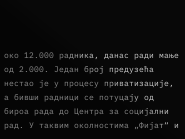око 12.000 радника, данас ради мање од 2.000. Један број предузећа нестао је у процесу приватизације, а бивши радници се потуцају од бироа рада до Центра за социјални рад. У таквим околностима „Фијат“ и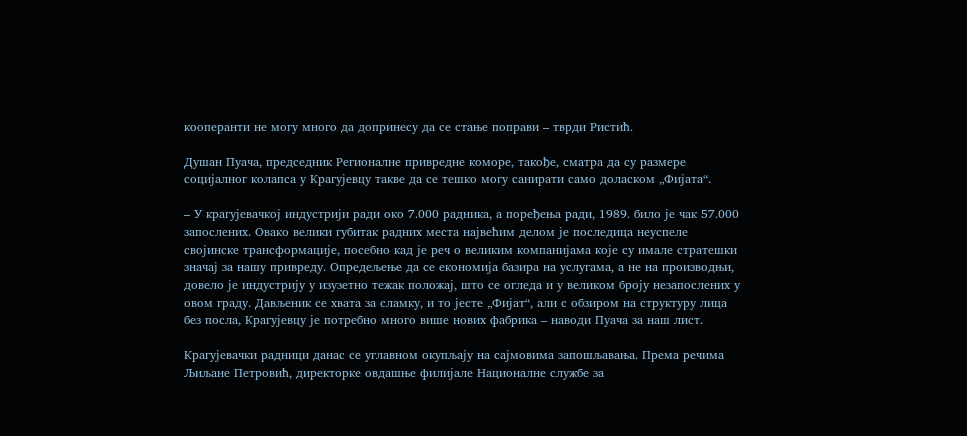кооперанти не могу много да допринесу да се стање поправи – тврди Ристић.

Душан Пуача, председник Регионалне привредне коморе, такође, сматра да су размере социјалног колапса у Крагујевцу такве да се тешко могу санирати само доласком „Фијата“.

– У крагујевачкој индустрији ради око 7.000 радника, а поређења ради, 1989. било је чак 57.000 запослених. Овако велики губитак радних места највећим делом је последица неуспеле својинске трансформације, посебно кад је реч о великим компанијама које су имале стратешки значај за нашу привреду. Опредељење да се економија базира на услугама, а не на производњи, довело је индустрију у изузетно тежак положај, што се огледа и у великом броју незапослених у овом граду. Дављеник се хвата за сламку, и то јесте „Фијат“, али с обзиром на структуру лица без посла, Крагујевцу је потребно много више нових фабрика – наводи Пуача за наш лист.

Крагујевачки радници данас се углавном окупљају на сајмовима запошљавања. Према речима Љиљане Петровић, директорке овдашње филијале Националне службе за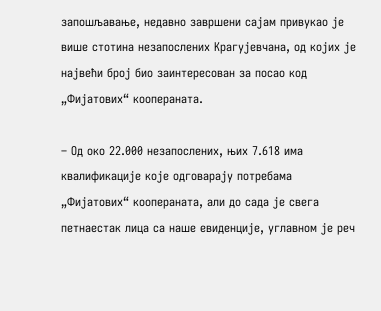запошљавање, недавно завршени сајам привукао је више стотина незапослених Крагујевчана, од којих је највећи број био заинтересован за посао код „Фијатових“ коопераната.

– Од око 22.000 незапослених, њих 7.618 има квалификације које одговарају потребама „Фијатових“ коопераната, али до сада је свега петнаестак лица са наше евиденције, углавном је реч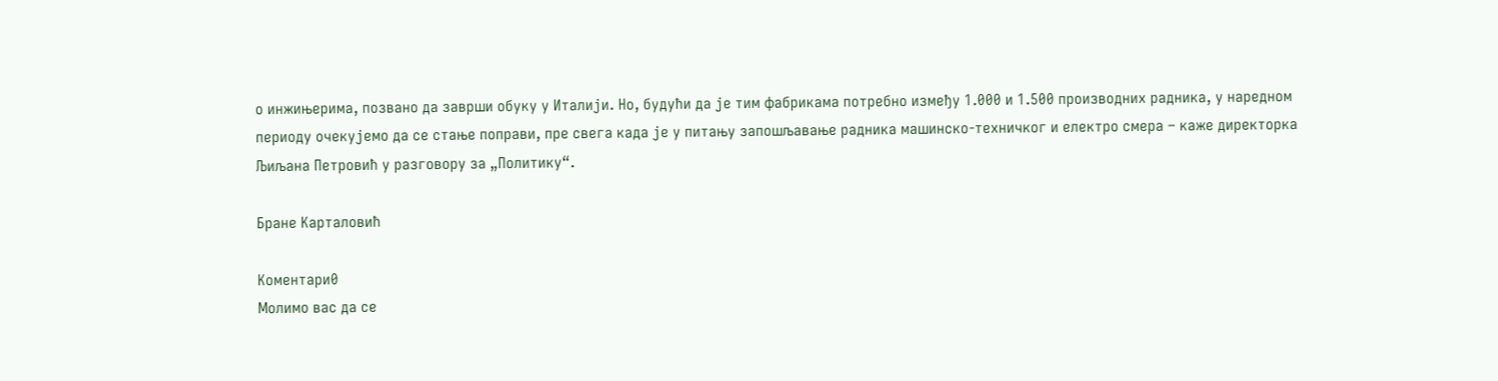о инжињерима, позвано да заврши обуку у Италији. Но, будући да је тим фабрикама потребно између 1.000 и 1.500 производних радника, у наредном периоду очекујемо да се стање поправи, пре свега када је у питању запошљавање радника машинско-техничког и електро смера – каже директорка Љиљана Петровић у разговору за „Политику“.

Бране Карталовић

Коментари0
Молимо вас да се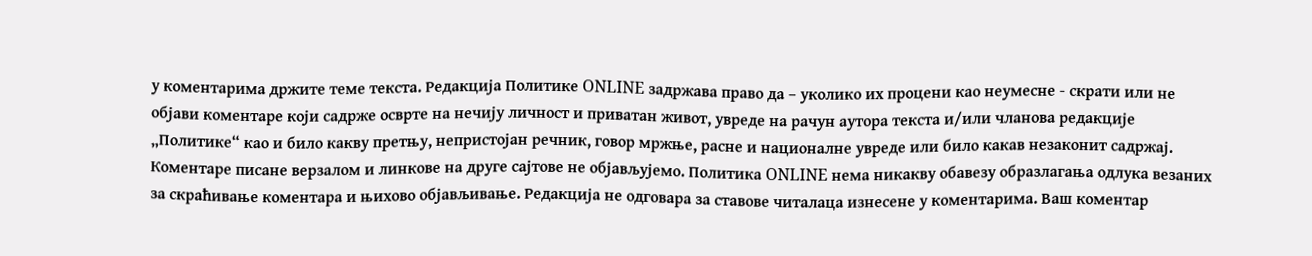у коментарима држите теме текста. Редакција Политике ONLINE задржава право да – уколико их процени као неумесне - скрати или не објави коментаре који садрже осврте на нечију личност и приватан живот, увреде на рачун аутора текста и/или чланова редакције „Политике“ као и било какву претњу, непристојан речник, говор мржње, расне и националне увреде или било какав незаконит садржај. Коментаре писане верзалом и линкове на друге сајтове не објављујемо. Политика ONLINE нема никакву обавезу образлагања одлука везаних за скраћивање коментара и њихово објављивање. Редакција не одговара за ставове читалаца изнесене у коментарима. Ваш коментар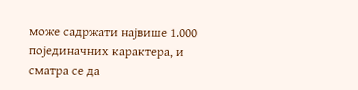може садржати највише 1.000 појединачних карактера, и сматра се да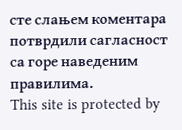сте слањем коментара потврдили сагласност са горе наведеним правилима.
This site is protected by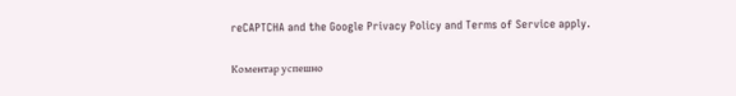reCAPTCHA and the Google Privacy Policy and Terms of Service apply.

Комeнтар успeшно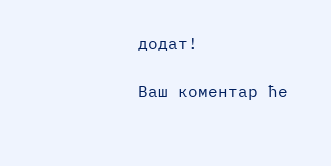додат!

Ваш комeнтар ћe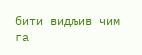бити видљив чим га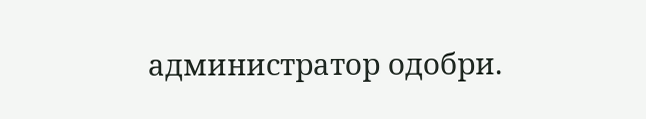администратор одобри.